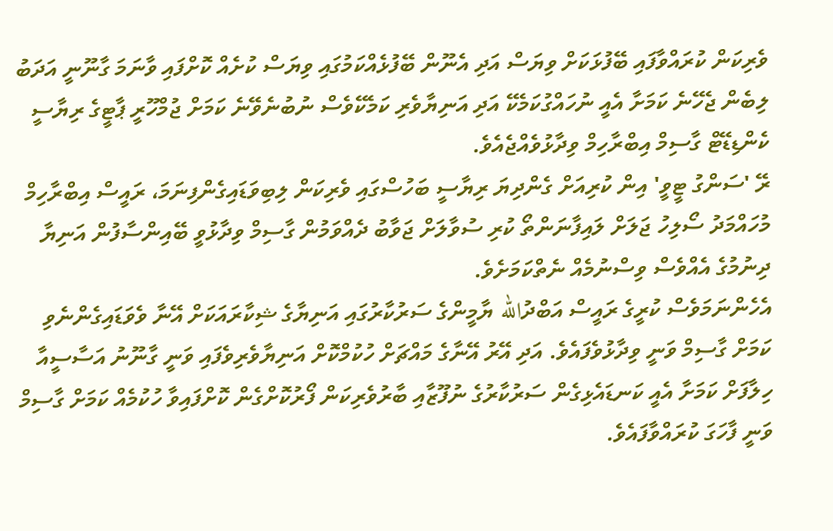ވެރިކަން ކުރައްވާފައި ބޭފުޅަކަށް ވިޔަސް އަދި އެނޫން ބޭފުޅެއްކަމުގައި ވިޔަސް ކުށެއް ކޮށްފައި ވާނަމަ ގާނޫނީ އަދަބު ލިބެން ޖެހޭނެ ކަމަށާ އެއީ ނުހައްގުކަމެކޭ އަދި އަނިޔާވެރި ކަމެކޭވެސް ނުބުނެވޭނެ ކަމަށް ޖުމްހޫރީ ޕާޓީގެ ރިޔާސީ ކެންޑިޑޭޓް ގާސިމް އިބްރާހިމް ވިދާޅުވެއްޖެއެވެ.
ރޭ 'ސަންގު ޓީވީ' އިން ކުރިއަށް ގެންދިޔަ ރިޔާސީ ބަހުސްގައި ވެރިކަން ލިބިވަޑައިގެންފިނަމަ، ރައީސް އިބްރާހިމް މުހައްމަދު ސޯލިހު ޖަލަށް ލައިފާނަންތޯ ކުރި ސުވާލަށް ޖަވާބު ދެއްވަމުން ގާސިމް ވިދާޅުވީ ބޭއިންސާފުން އަނިޔާ ދިނުމުގެ އެއްވެސް ވިސްނުމެއް ނެތްކަމަށެވެ.
އެހެންނަމަވެސް ކުރީގެ ރައީސް އަބްދުالله ޔާމީންގެ ސަރުކާރުގައި އަނިޔާގެ ޝިކާރައަކަށް އޭނާ ވެވަޑައިގެންނެވި ކަމަށް ގާސިމް ވަނީ ވިދާޅުވެފައެވެ. އަދި އޭރު އޭނާގެ މައްޗަށް ހުކުމްކޮށް އަނިޔާވެރިވެފައި ވަނީ ގާނޫނު އަސާސީއާ ހިލާފަށް ކަމަށާ އެއީ ކަނޑައެޅިގެން ސަރުކާރުގެ ނުފޫޒާއި ބާރުވެރިކަން ފޯރުކޮށްގެން ކޮށްފައިވާ ހުކުމެއް ކަމަށް ގާސިމް ވަނީ ފާހަގަ ކުރައްވާފައެވެ.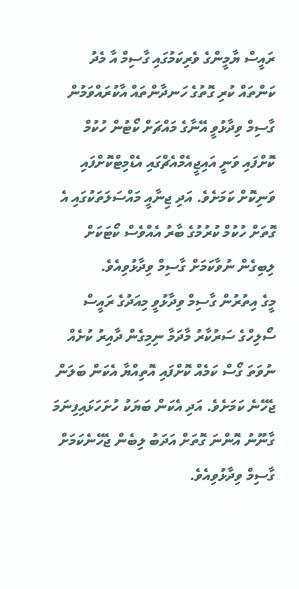ރައީސް ޔާމީންގެ ވެރިކަމުގައި ގާސިމް އާ މެދު ކަންތައް ކުރި ގޮތުގެ ހަނދާންތައް އާކުރައްވަމުން ގާސިމް ވިދާޅުވީ އޭނާގެ މައްޗަށް ކޯޓުން ހުކުމް ކޮށްފައި ވަނީ އައިޖީއެމްއެޗްގައި އެޑްމިޓްކޮށްފައި ވަނިކޮށް ކަމަށެވެ. އަދި ޖިނާއީ މައްސަލަތަކުގައި އެ ގޮތަށް ހުކުމް ކުރުމުގެ ބާރު އެއްވެސް ކޯޓަކަށް ލިބިގެން ނުވާކަމަށް ގާސިމް ވިދާޅުވިއެވެ.
މީގެ އިތުރުން ގާސިމް ވިދާޅުވީ މިއަދުގެ ރައީސް ސޯލިހްގެ ސަރުކާރު މާދަމާ ނިމިގެން ދާއިރު ކުށެއް ނުވަތަ ގޯސް ކަމެއް ކޮށްފައި އޮތިއްޔާ އެކަން ބަލަން ޖެހޭނެ ކަމަށެވެ. އަދި އެކަން ބަޔަކު ހުށަހަޅައިފިނަމަ ގާނޫނު އޮންނަ ގޮތަށް އަދަބު ލިބެން ޖެހޭނެކަމަށް ގާސިމް ވިދާޅުވިއެވެ.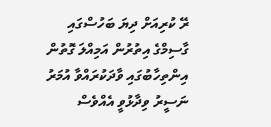ރޭ ކުރިއަށް ދިޔަ ބަހުސްގައި ގާސިމްގެ އިތުރުން އަމިއްލަ ގޮތުން އިންތިހާބުގައި ވާދަކުރައްވާ އުމަރު ނަސީރު ވިދާޅުވީ އެއްވެސް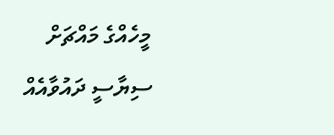މީހެއްގެ މައްޗަށް ސިޔާސީ ދައުވާއެއް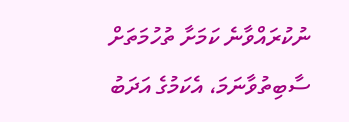ނުކުރައްވާނެ ކަމަށާ ތުހުމަތަށް ސާބިތުވާނަމަ، އެކަމުގެ އަދަބު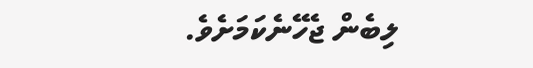ލިބެން ޖެހޭނެކަމަށެވެ.